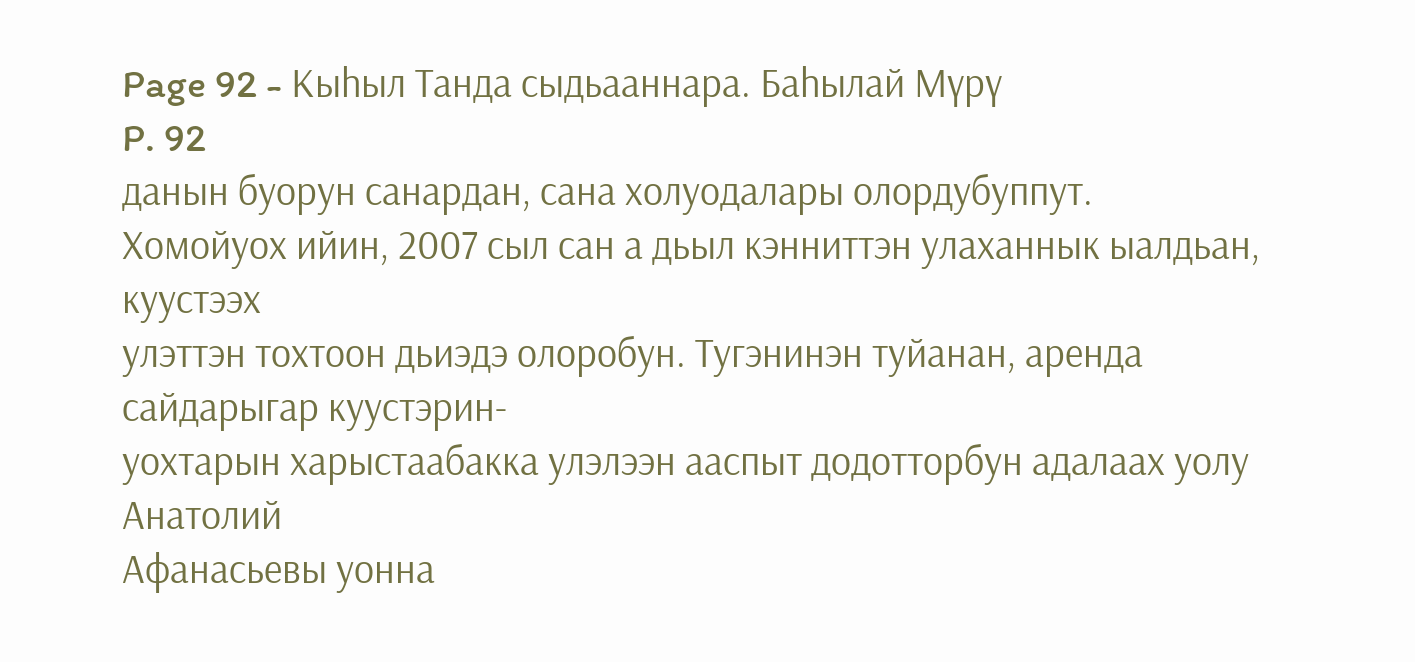Page 92 - Кыһыл Танда сыдьааннара. Баһылай Мүрү
P. 92
данын буорун санардан, сана холуодалары олордубуппут.
Хомойуох ийин, 2007 сыл сан а дьыл кэнниттэн улаханнык ыалдьан, куустээх
улэттэн тохтоон дьиэдэ олоробун. Тугэнинэн туйанан, аренда сайдарыгар куустэрин-
уохтарын харыстаабакка улэлээн ааспыт додотторбун адалаах уолу Анатолий
Афанасьевы уонна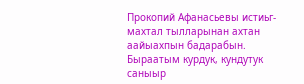Прокопий Афанасьевы истиьг-махтал тылларынан ахтан
аайыахпын бадарабын.
Быраатым курдук, кундутук саныыр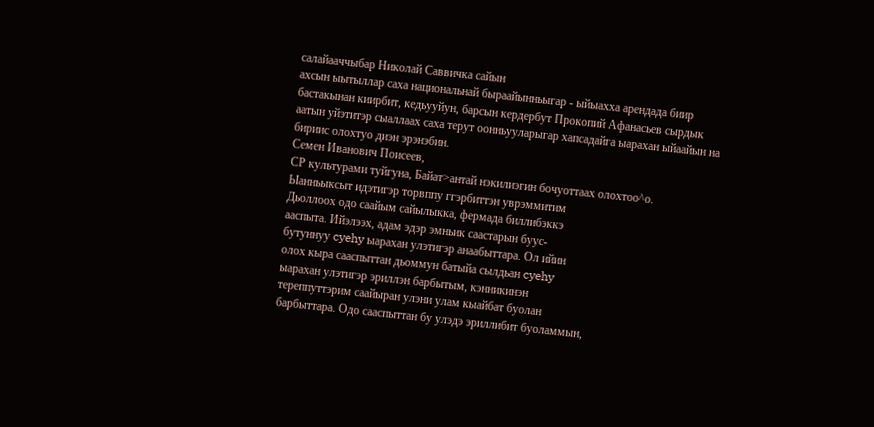салайааччыбар Николай Саввичка сайын
ахсын ыытыллар саха национальнай быраайынньыгар - ыйыахха арендада биир
бастакынан киирбит, кедьууйун, барсын кердербут Прокопий Афанасьев сырдык
аатын уйэтитэр сыаллаах саха терут оонньууларыгар хапсадайга ыарахан ыйаайын на
бириис олохтуо диэн эрэнэбин.
Семен Иванович Поисеев,
СР культурами туйгуна, Байат>антай нэкилиэгин бочуоттаах олохтоо^о.
Ыанньыксыт идэтигэр торвппу ггэрбиттэн уврэммитим
Дьоллоох одо саайым сайылыкка, фермада биллибэккэ
ааспыта. Ийэлээх, адам эдэр эмньик саастарын буус-
бутуннуу cyehy ыарахан улэтигэр анаабыттара. Ол ийин
олох кыра сааспыттан дьоммун батыйа сылдьан cyehy
ыарахан улэтигэр эриллэн барбытым, кэнникинэн
тереппуттэрим саайыран улэни улам кыайбат буолан
барбыттара. Одо сааспыттан бу улэдэ эриллибит буоламмын,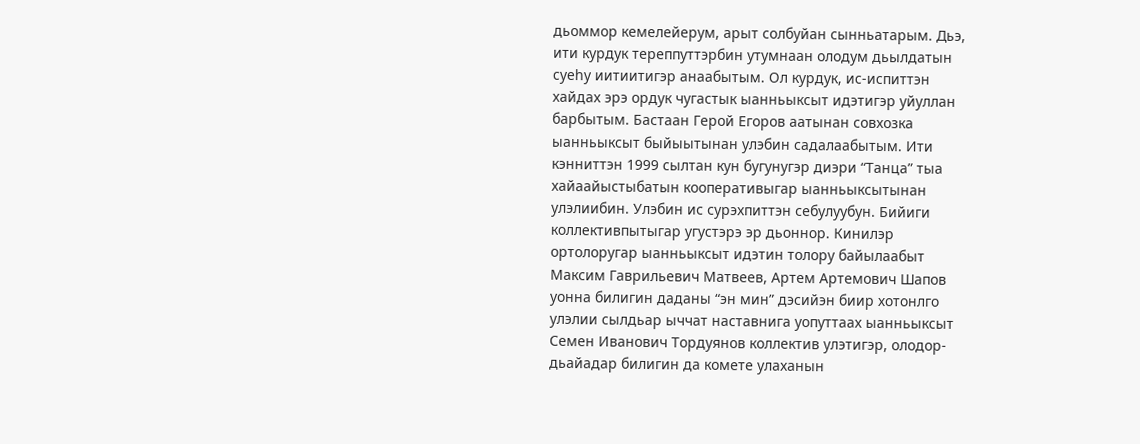дьоммор кемелейерум, арыт солбуйан сынньатарым. Дьэ,
ити курдук тереппуттэрбин утумнаан олодум дьылдатын
cyehy иитиитигэр анаабытым. Ол курдук, ис-испиттэн
хайдах эрэ ордук чугастык ыанньыксыт идэтигэр уйуллан
барбытым. Бастаан Герой Егоров аатынан совхозка
ыанньыксыт быйыытынан улэбин садалаабытым. Ити
кэнниттэн 1999 сылтан кун бугунугэр диэри “Танца” тыа
хайаайыстыбатын кооперативыгар ыанньыксытынан
улэлиибин. Улэбин ис сурэхпиттэн себулуубун. Бийиги
коллективпытыгар угустэрэ эр дьоннор. Кинилэр
ортолоругар ыанньыксыт идэтин толору байылаабыт
Максим Гаврильевич Матвеев, Артем Артемович Шапов
уонна билигин даданы “эн мин” дэсийэн биир хотонлго
улэлии сылдьар ыччат наставнига уопуттаах ыанньыксыт
Семен Иванович Тордуянов коллектив улэтигэр, олодор-
дьайадар билигин да комете улаханын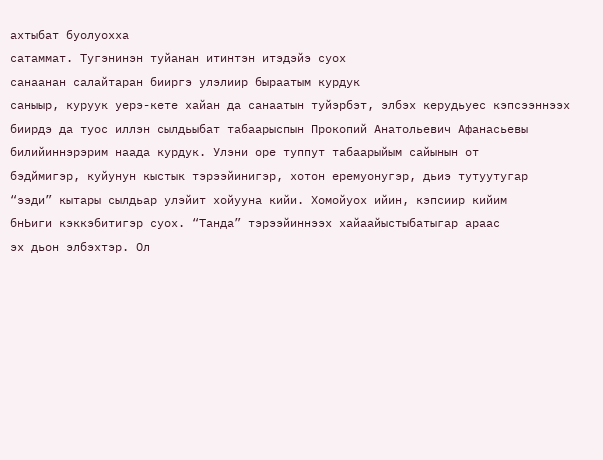ахтыбат буолуохха
сатаммат. Тугэнинэн туйанан итинтэн итэдэйэ суох
санаанан салайтаран бииргэ улэлиир быраатым курдук
саныыр, куруук уерэ-кете хайан да санаатын туйэрбэт, элбэх керудьуес кэпсээннээх
биирдэ да туос иллэн сылдьыбат табаарыспын Прокопий Анатольевич Афанасьевы
билийиннэрэрим наада курдук. Улэни оре туппут табаарыйым сайынын от
бэдймигэр, куйунун кыстык тэрээйинигэр, хотон еремуонугэр, дьиэ тутуутугар
“ээди” кытары сылдьар улэйит хойууна кийи. Хомойуох ийин, кэпсиир кийим
бнЬиги кэккэбитигэр суох. “Танда” тэрээйиннээх хайаайыстыбатыгар араас
эх дьон элбэхтэр. Ол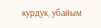курдук, убайым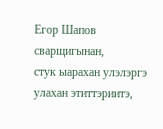Егор Шапов сварщигынан,
стук ыарахан улэлэргэ улахан этиттэриитэ,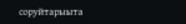соруйтарыыта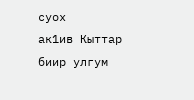суох
ак1ив Кыттар биир улгум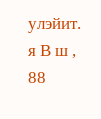улэйит.
я В ш ,
88